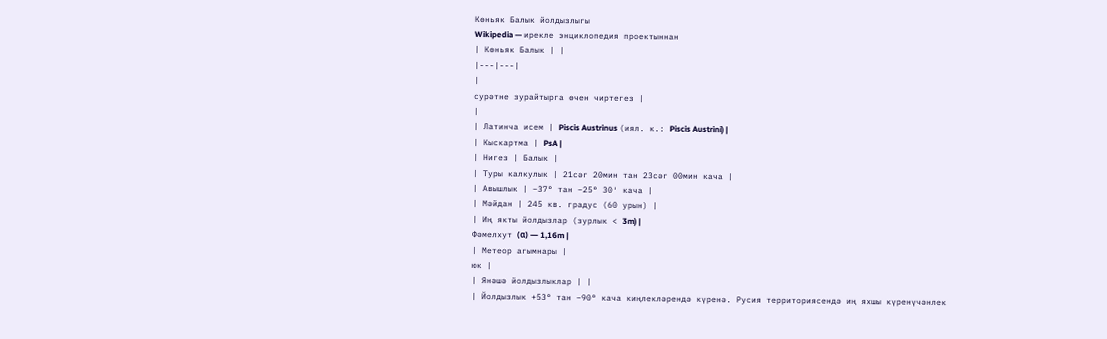Көньяк Балык йолдызлыгы
Wikipedia — ирекле энциклопедия проектыннан
| Көньяк Балык | |
|---|---|
|
сурәтне зурайтырга өчен чиртегез |
|
| Латинча исем | Piscis Austrinus (иял. к.: Piscis Austrini) |
| Кыскартма | PsA |
| Нигез | Балык |
| Туры калкулык | 21сәг 20мин тан 23сәг 00мин кача |
| Авышлык | −37° тан −25° 30′ кача |
| Мәйдан | 245 кв. градус (60 урын) |
| Иң якты йолдызлар (зурлык < 3m) |
Фәмелхут (α) — 1,16m |
| Метеор агымнары |
юк |
| Янәшә йолдызлыклар | |
| Йолдызлык +53° тан −90° кача киңлекләрендә күренә. Русия территориясендә иң яхшы күренүчәнлек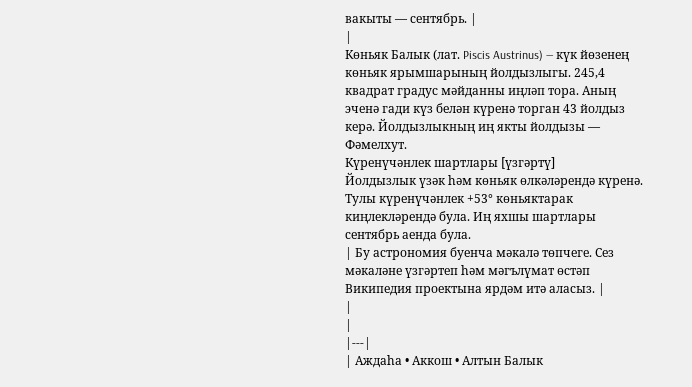вакыты — сентябрь. |
|
Көньяк Балык (лат. Piscis Austrinus) — күк йөзенең көньяк ярымшарының йолдызлыгы. 245,4 квадрат градус мәйданны иңләп тора. Аның эченә гади күз белән күренә торган 43 йолдыз керә. Йолдызлыкның иң якты йолдызы — Фәмелхут.
Күренүчәнлек шартлары [үзгәртү]
Йолдызлык үзәк һәм көньяк өлкәләрендә күренә. Тулы күренүчәнлек +53° көньяктарак киңлекләрендә була. Иң яхшы шартлары сентябрь аенда була.
| Бу астрономия буенча мәкалә төпчеге. Сез мәкаләне үзгәртеп һәм мәгълүмат өстәп Википедия проектына ярдәм итә аласыз. |
|
|
|---|
| Аждаһа • Аккош • Алтын Балык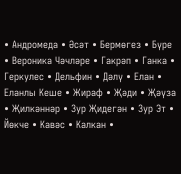• Андромеда • Әсәт • Бермөгез • Бүре • Вероника Чәчләре • Гакрәп • Ганка • Геркулес • Дельфин • Дәлү • Елан • Еланлы Кеше • Жираф • Җәди • Җәүза • Җилкәннәр • Зур Җидегән • Зур Эт • Йөкче • Кавәс • Калкан •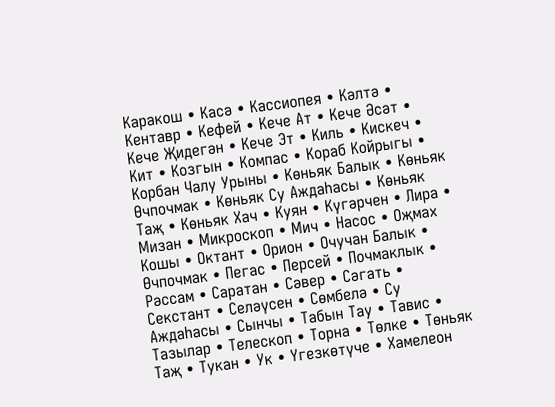Каракош • Касә • Кассиопея • Кәлтә • Кентавр • Кефей • Кече Ат • Кече Әсәт • Кече Җидегән • Кече Эт • Киль • Кискеч • Кит • Козгын • Компас • Кораб Койрыгы • Корбан Чалу Урыны • Көньяк Балык • Көньяк Өчпочмак • Көньяк Су Аждаһасы • Көньяк Таҗ • Көньяк Хач • Куян • Күгәрчен • Лира • Мизан • Микроскоп • Мич • Насос • Оҗмах Кошы • Октант • Орион • Очучан Балык • Өчпочмак • Пегас • Персей • Почмаклык • Рәссам • Саратан • Сәвер • Сәгать • Секстант • Селәүсен • Сөмбелә • Су Аждаһасы • Сынчы • Табын Тау • Тавис • Тазылар • Телескоп • Торна • Төлке • Төньяк Таҗ • Тукан • Ук • Үгезкөтүче • Хамелеон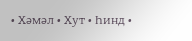• Хәмәл • Хут • Һинд •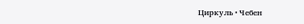Циркуль • Чебен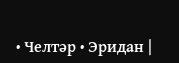• Челтәр • Эридан |